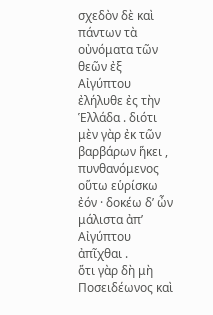σχεδὸν δὲ καὶ πάντων τὰ οὐνόματα τῶν θεῶν ἐξ Αἰγύπτου ἐλήλυθε ἐς τὴν Ἑλλάδα . διότι μὲν γὰρ ἐκ τῶν βαρβάρων ἥκει , πυνθανόμενος οὕτω εὑρίσκω ἐόν · δοκέω δʼ ὦν μάλιστα ἀπʼ Αἰγύπτου ἀπῖχθαι .
ὅτι γὰρ δὴ μὴ Ποσειδέωνος καὶ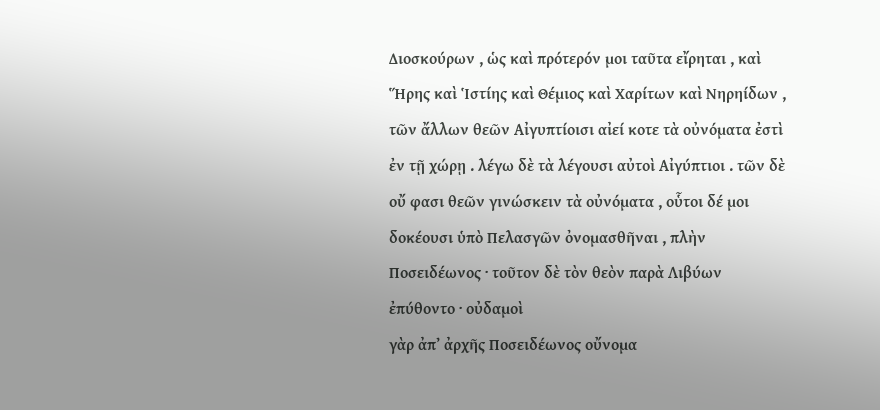Διοσκούρων , ὡς καὶ πρότερόν μοι ταῦτα εἴρηται , καὶ Ἥρης καὶ Ἱστίης καὶ Θέμιος καὶ Χαρίτων καὶ Νηρηίδων , τῶν ἄλλων θεῶν Αἰγυπτίοισι αἰεί κοτε τὰ οὐνόματα ἐστὶ ἐν τῇ χώρῃ . λέγω δὲ τὰ λέγουσι αὐτοὶ Αἰγύπτιοι . τῶν δὲ οὔ φασι θεῶν γινώσκειν τὰ οὐνόματα , οὗτοι δέ μοι δοκέουσι ὑπὸ Πελασγῶν ὀνομασθῆναι , πλὴν Ποσειδέωνος · τοῦτον δὲ τὸν θεὸν παρὰ Λιβύων ἐπύθοντο · οὐδαμοὶ
γὰρ ἀπʼ ἀρχῆς Ποσειδέωνος οὔνομα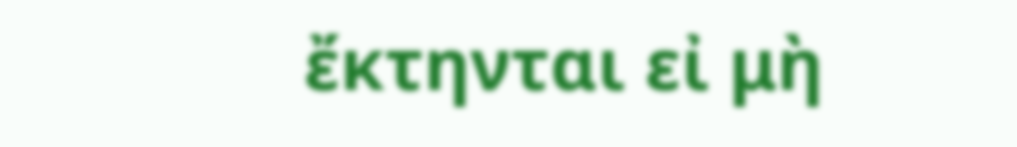ἔκτηνται εἰ μὴ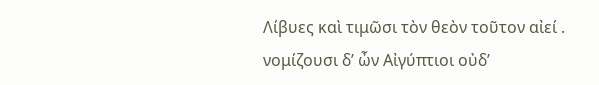Λίβυες καὶ τιμῶσι τὸν θεὸν τοῦτον αἰεί . νομίζουσι δʼ ὦν Αἰγύπτιοι οὐδʼ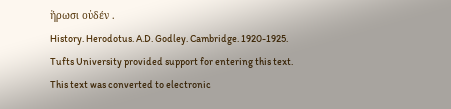ἥρωσι οὐδέν .
History. Herodotus. A.D. Godley. Cambridge. 1920-1925.
Tufts University provided support for entering this text.
This text was converted to electronic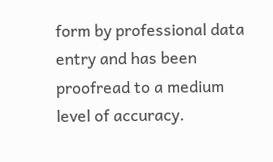form by professional data entry and has been proofread to a medium level of accuracy.